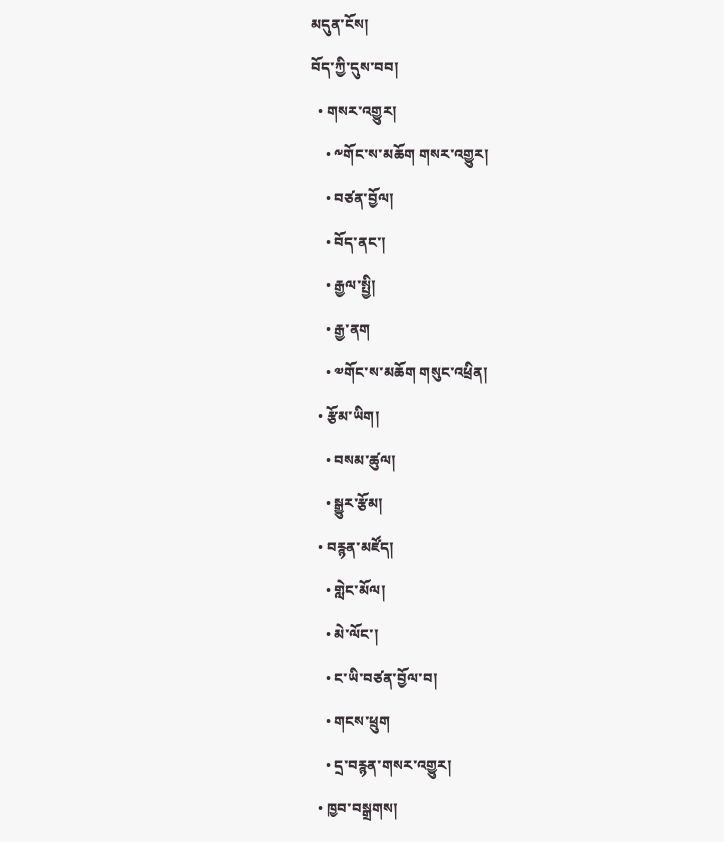མདུན་ངོས།
བོད་ཀྱི་དུས་བབ།
  • གསར་འགྱུར།
    • ༸གོང་ས་མཆོག གསར་འགྱུར།
    • བཙན་བྱོལ།
    • བོད་ནང་།
    • རྒྱལ་སྤྱི།
    • རྒྱ་ནག
    • ༧གོང་ས་མཆོག གསུང་འཕྲིན།
  • རྩོམ་ཡིག།
    • བསམ་ཚུལ།
    • སྒྱུར་རྩོམ།
  • བརྙན་མཛོད།
    • གླེང་མོལ།
    • མེ་ལོང་།
    • ང་ཡི་བཙན་བྱོལ་བ།
    • གངས་ཕྲུག
    • དྲ་བརྙན་གསར་འགྱུར།
  • ཁྱབ་བསྒྲགས།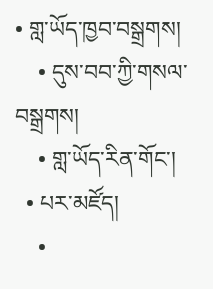• གླ་ཡོད་ཁྱབ་བསྒྲགས།
    • དུས་བབ་ཀྱི་གསལ་བསྒྲགས།
    • གླ་ཡོད་རིན་གོང་།
  • པར་མཛོད།
    •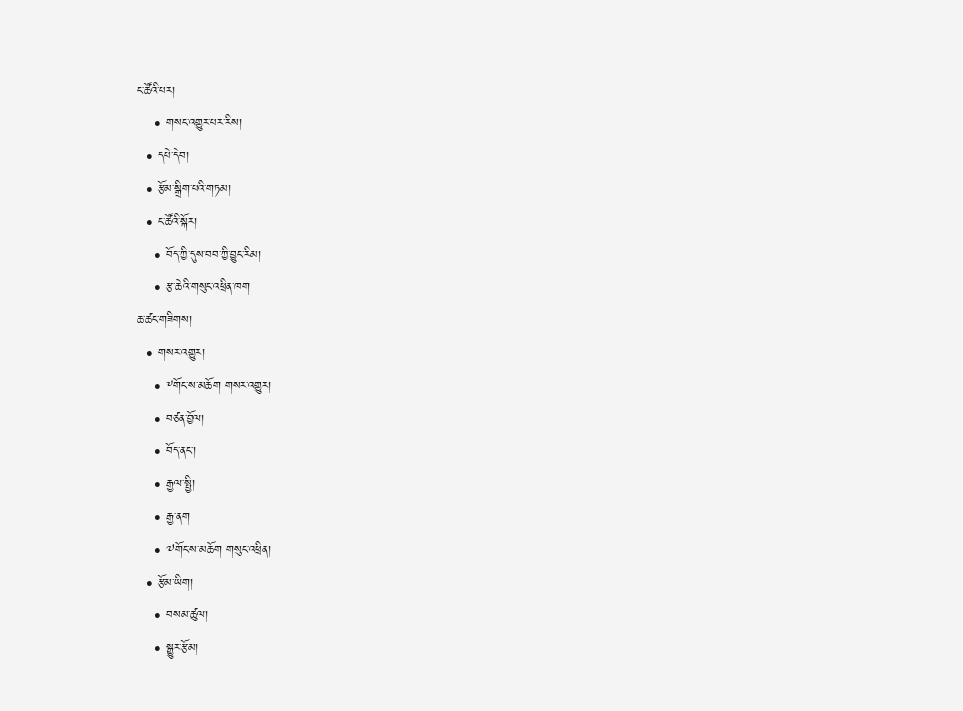ང་ཚོའི་པར།
    • གསང་འགྱུར་པར་རིས།
  • དཔེ་དེབ།
  • རྩོམ་སྒྲིག་པའི་གཏམ།
  • ང་ཚོའི་སྐོར།
    • བོད་ཀྱི་དུས་བབ་ཀྱི་བྱུང་རིམ།
    • རྩ་ཆེའི་གསུང་འཕྲིན་ཁག
ཆ་ཚང་གཟིགས།
  • གསར་འགྱུར།
    • ༸གོང་ས་མཆོག གསར་འགྱུར།
    • བཙན་བྱོལ།
    • བོད་ནང་།
    • རྒྱལ་སྤྱི།
    • རྒྱ་ནག
    • ༧གོང་ས་མཆོག གསུང་འཕྲིན།
  • རྩོམ་ཡིག།
    • བསམ་ཚུལ།
    • སྒྱུར་རྩོམ།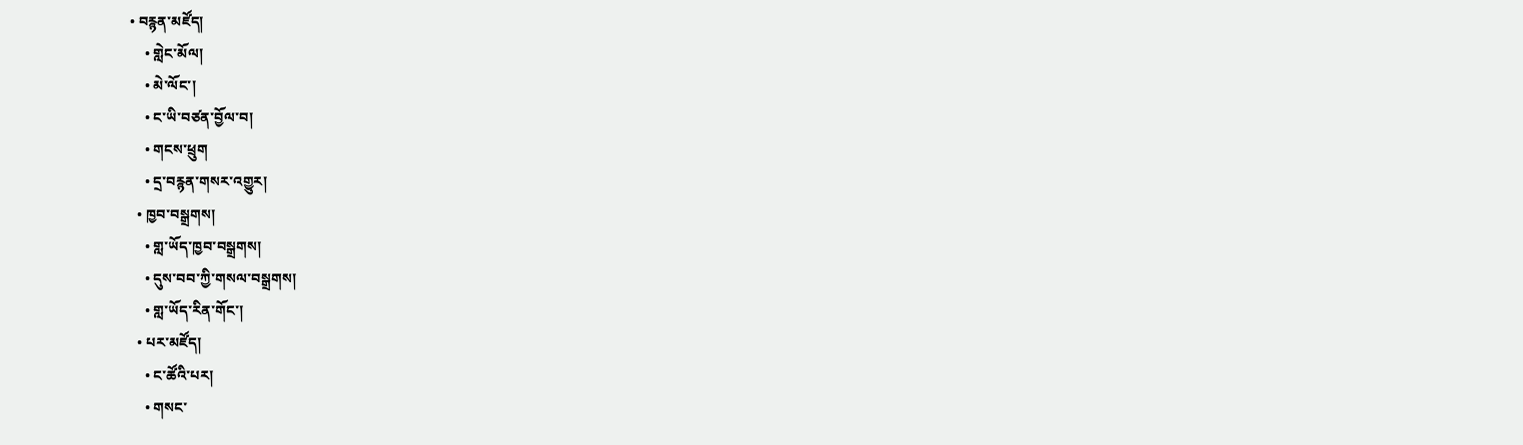• བརྙན་མཛོད།
    • གླེང་མོལ།
    • མེ་ལོང་།
    • ང་ཡི་བཙན་བྱོལ་བ།
    • གངས་ཕྲུག
    • དྲ་བརྙན་གསར་འགྱུར།
  • ཁྱབ་བསྒྲགས།
    • གླ་ཡོད་ཁྱབ་བསྒྲགས།
    • དུས་བབ་ཀྱི་གསལ་བསྒྲགས།
    • གླ་ཡོད་རིན་གོང་།
  • པར་མཛོད།
    • ང་ཚོའི་པར།
    • གསང་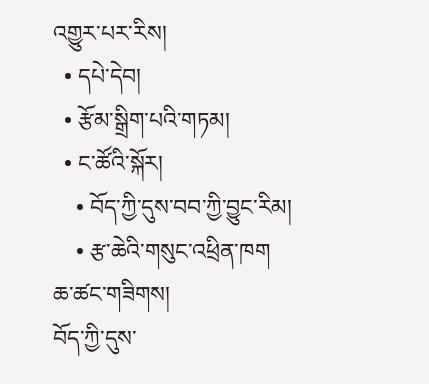འགྱུར་པར་རིས།
  • དཔེ་དེབ།
  • རྩོམ་སྒྲིག་པའི་གཏམ།
  • ང་ཚོའི་སྐོར།
    • བོད་ཀྱི་དུས་བབ་ཀྱི་བྱུང་རིམ།
    • རྩ་ཆེའི་གསུང་འཕྲིན་ཁག
ཆ་ཚང་གཟིགས།
བོད་ཀྱི་དུས་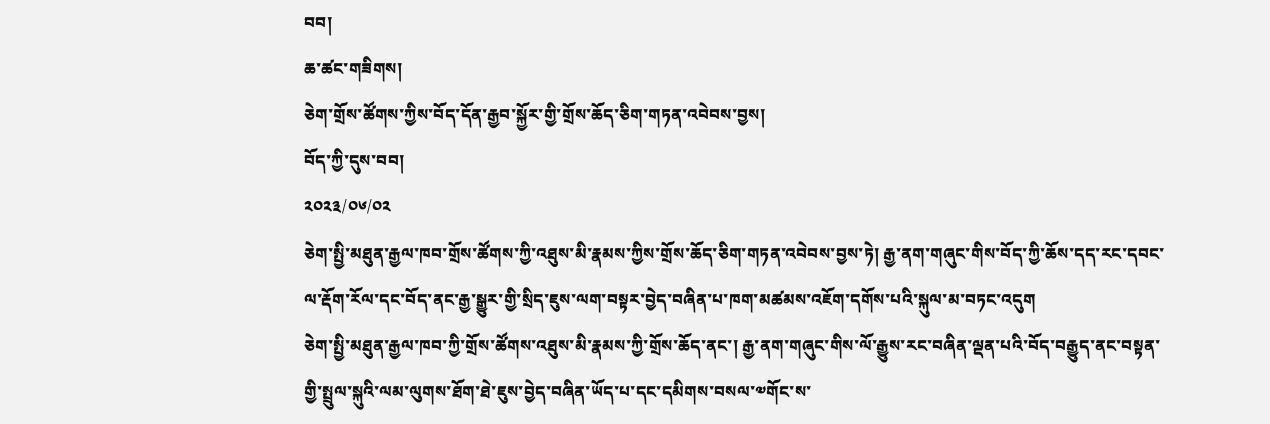བབ།
ཆ་ཚང་གཟིགས།
ཅེག་གྲོས་ཚོགས་ཀྱིས་བོད་དོན་རྒྱབ་སྐྱོར་གྱི་གྲོས་ཆོད་ཅིག་གཏན་འབེབས་བྱས།
བོད་ཀྱི་དུས་བབ།
༢༠༢༣/༠༦/༠༢
ཅེག་སྤྱི་མཐུན་རྒྱལ་ཁབ་གྲོས་ཚོགས་ཀྱི་འཐུས་མི་རྣམས་ཀྱིས་གྲོས་ཆོད་ཅིག་གཏན་འབེབས་བྱས་ཏེ། རྒྱ་ནག་གཞུང་གིས་བོད་ཀྱི་ཆོས་དད་རང་དབང་ལ་རྡོག་རོལ་དང་བོད་ནང་རྒྱ་སྒྱུར་གྱི་སྲིད་ཇུས་ལག་བསྟར་བྱེད་བཞིན་པ་ཁག་མཚམས་འཇོག་དགོས་པའི་སྐུལ་མ་བཏང་འདུག
ཅེག་སྤྱི་མཐུན་རྒྱལ་ཁབ་ཀྱི་གྲོས་ཚོགས་འཐུས་མི་རྣམས་ཀྱི་གྲོས་ཆོད་ནང་། རྒྱ་ནག་གཞུང་གིས་ལོ་རྒྱུས་རང་བཞིན་ལྡན་པའི་བོད་བརྒྱུད་ནང་བསྟན་གྱི་སྤྲུལ་སྐུའི་ལམ་ལུགས་ཐོག་ཐེ་ཇུས་བྱེད་བཞིན་ཡོད་པ་དང་དམིགས་བསལ་༧གོང་ས་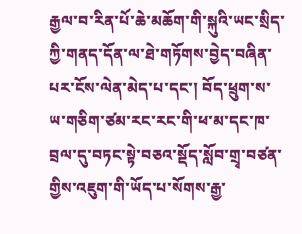རྒྱལ་བ་རིན་པོ་ཆེ་མཆོག་གི་སྐུའི་ཡང་སྲིད་ཀྱི་གནད་དོན་ལ་ཐེ་གཏོགས་བྱེད་བཞིན་པར་ངོས་ལེན་མེད་པ་དང་། བོད་ཕྲུག་ས་ཡ་གཅིག་ཙམ་རང་རང་གི་ཕ་མ་དང་ཁ་བྲལ་དུ་བཏང་སྟེ་བཅའ་སྡོད་སློབ་གྲྭ་བཙན་གྱིས་འཇུག་གི་ཡོད་པ་སོགས་རྒྱ་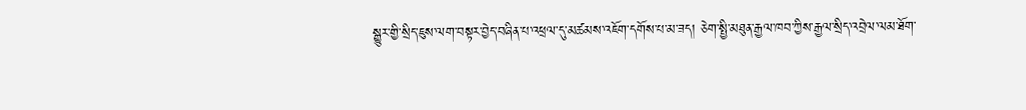སྒྱུར་གྱི་སྲིད་ཇུས་ལག་བསྟར་བྱེད་བཞིན་པ་འཕྲལ་དུ་མཚམས་འཇོག་དགོས་པ་མ་ཟད། ཅེག་སྤྱི་མཐུན་རྒྱལ་ཁབ་ཀྱིས་རྒྱལ་སྲིད་འབྲེལ་ལམ་ཐོག་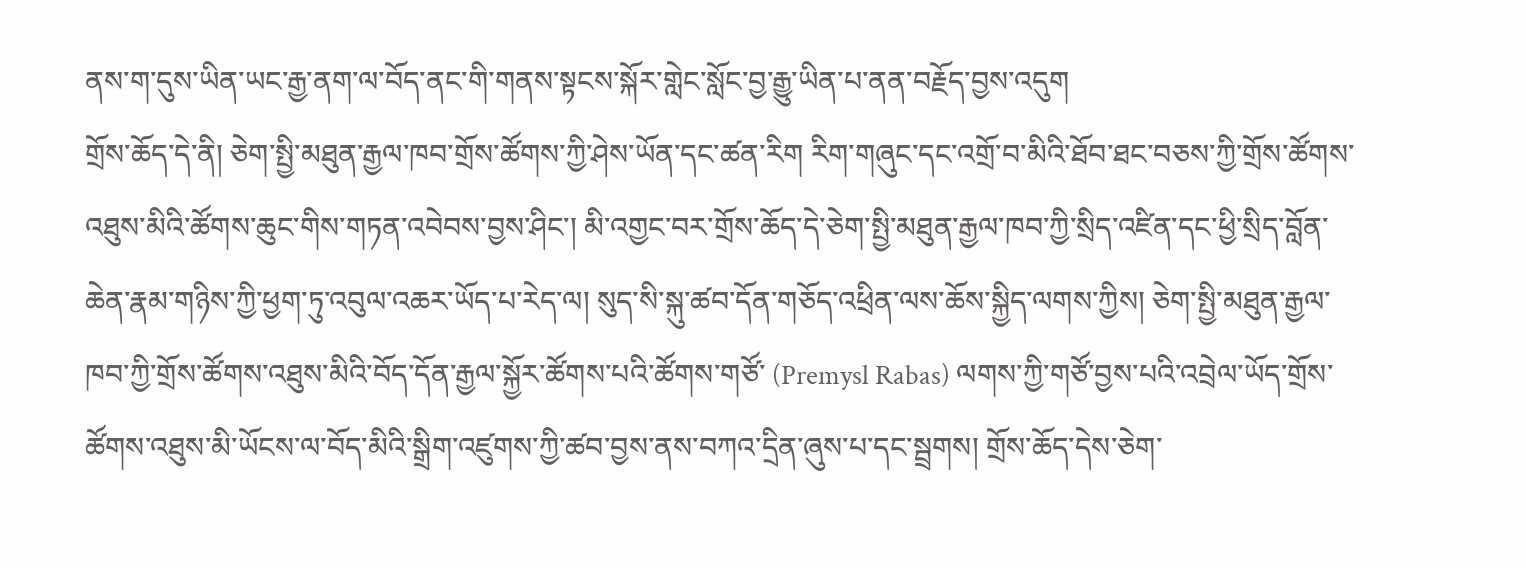ནས་ག་དུས་ཡིན་ཡང་རྒྱ་ནག་ལ་བོད་ནང་གི་གནས་སྟངས་སྐོར་གླེང་སློང་བྱ་རྒྱུ་ཡིན་པ་ནན་བརྗོད་བྱས་འདུག
གྲོས་ཆོད་དེ་ནི། ཅེག་སྤྱི་མཐུན་རྒྱལ་ཁབ་གྲོས་ཚོགས་ཀྱི་ཤེས་ཡོན་དང་ཚན་རིག རིག་གཞུང་དང་འགྲོ་བ་མིའི་ཐོབ་ཐང་བཅས་ཀྱི་གྲོས་ཚོགས་འཐུས་མིའི་ཚོགས་ཆུང་གིས་གཏན་འབེབས་བྱས་ཤིང་། མི་འགྱང་བར་གྲོས་ཆོད་དེ་ཅེག་སྤྱི་མཐུན་རྒྱལ་ཁབ་ཀྱི་སྲིད་འཛིན་དང་ཕྱི་སྲིད་བློན་ཆེན་རྣམ་གཉིས་ཀྱི་ཕྱག་ཏུ་འབུལ་འཆར་ཡོད་པ་རེད་ལ། སུད་སི་སྐུ་ཚབ་དོན་གཅོད་འཕྲིན་ལས་ཆོས་སྐྱིད་ལགས་ཀྱིས། ཅེག་སྤྱི་མཐུན་རྒྱལ་ཁབ་ཀྱི་གྲོས་ཚོགས་འཐུས་མིའི་བོད་དོན་རྒྱལ་སྐྱོར་ཚོགས་པའི་ཚོགས་གཙོ་ (Premysl Rabas) ལགས་ཀྱི་གཙོ་བྱས་པའི་འབྲེལ་ཡོད་གྲོས་ཚོགས་འཐུས་མི་ཡོངས་ལ་བོད་མིའི་སྒྲིག་འཛུགས་ཀྱི་ཚབ་བྱས་ནས་བཀའ་དྲིན་ཞུས་པ་དང་སྦྲགས། གྲོས་ཆོད་དེས་ཅེག་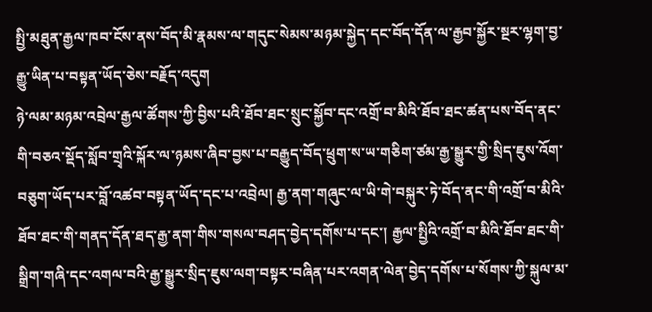སྤྱི་མཐུན་རྒྱལ་ཁབ་ངོས་ནས་བོད་མི་རྣམས་ལ་གདུང་སེམས་མཉམ་སྐྱེད་དང་བོད་དོན་ལ་རྒྱབ་སྐྱོར་སྔར་ལྷག་བྱ་རྒྱུ་ཡིན་པ་བསྟན་ཡོད་ཅེས་བརྗོད་འདུག
ཉེ་ལམ་མཉམ་འབྲེལ་རྒྱལ་ཚོགས་ཀྱི་བྱིས་པའི་ཐོབ་ཐང་སྲུང་སྐྱོབ་དང་འགྲོ་བ་མིའི་ཐོབ་ཐང་ཚན་པས་བོད་ནང་གི་བཅའ་སྡོད་སློབ་གྲྭའི་སྐོར་ལ་ཉམས་ཞིབ་བྱས་པ་བརྒྱུད་བོད་ཕྲུག་ས་ཡ་གཅིག་ཙམ་རྒྱ་སྒྱུར་གྱི་སྲིད་ཇུས་འོག་བཅུག་ཡོད་པར་བློ་འཚབ་བསྟན་ཡོད་དང་པ་འབྲེལ། རྒྱ་ནག་གཞུང་ལ་ཡི་གེ་བསྐུར་ཏེ་བོད་ནང་གི་འགྲོ་བ་མིའི་ཐོབ་ཐང་གི་གནད་དོན་ཐད་རྒྱ་ནག་གིས་གསལ་བཤད་བྱེད་དགོས་པ་དང་། རྒྱལ་སྤྱིའི་འགྲོ་བ་མིའི་ཐོབ་ཐང་གི་སྒྲིག་གཞི་དང་འགལ་བའི་རྒྱ་སྒྱུར་སྲིད་ཇུས་ལག་བསྟར་བཞིན་པར་འགན་ལེན་བྱེད་དགོས་པ་སོགས་ཀྱི་སྐུལ་མ་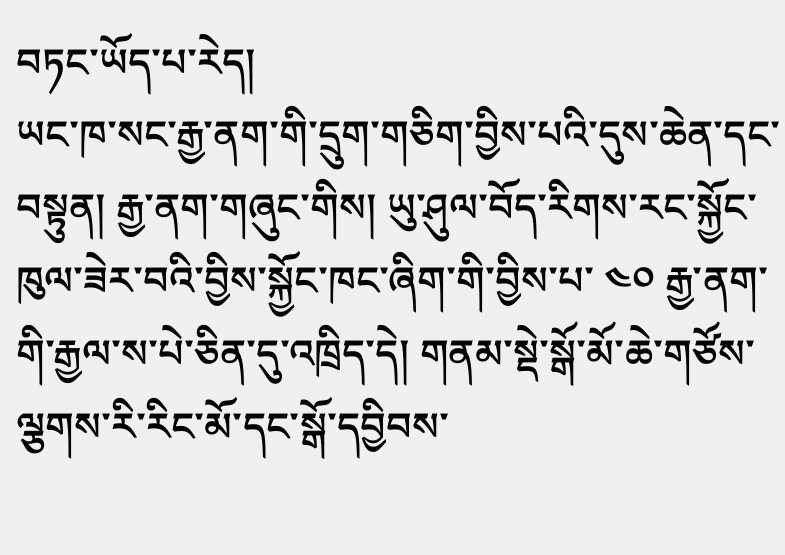བཏང་ཡོད་པ་རེད།
ཡང་ཁ་སང་རྒྱ་ནག་གི་དྲུག་གཅིག་བྱིས་པའི་དུས་ཆེན་དང་བསྟུན། རྒྱ་ནག་གཞུང་གིས། ཡུ་ཤུལ་བོད་རིགས་རང་སྐྱོང་ཁུལ་ཟེར་བའི་བྱིས་སྐྱོང་ཁང་ཞིག་གི་བྱིས་པ་ ༤༠ རྒྱ་ནག་གི་རྒྱལ་ས་པེ་ཅིན་དུ་འཁྲིད་དེ། གནམ་སྡེ་སྒོ་མོ་ཆེ་གཙོས་ལྕགས་རི་རིང་མོ་དང་སྒོ་དབྱིབས་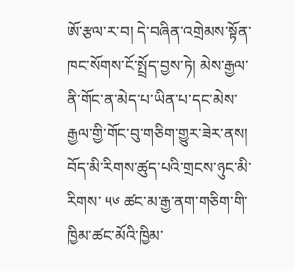ཨོ་རྩལ་ར་བ། དེ་བཞིན་འགྲེམས་སྟོན་ཁང་སོགས་ངོ་སྤྲོད་བྱས་ཏེ། མེས་རྒྱལ་ནི་གོང་ན་མེད་པ་ཡིན་པ་དང་མེས་རྒྱལ་གྱི་གོང་བུ་གཅིག་གྱུར་ཟེར་ནས། བོད་མི་རིགས་ཚུད་པའི་གྲངས་ཉུང་མི་རིགས་ ༥༦ ཚང་མ་རྒྱ་ནག་གཅིག་གི་ཁྱིམ་ཚང་མོའི་ཁྱིམ་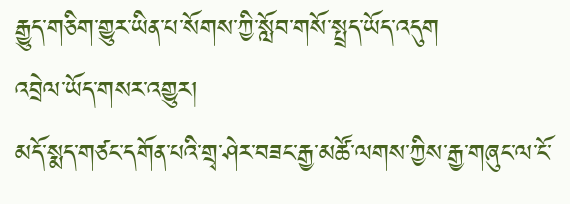རྒྱུད་གཅིག་གྱུར་ཡིན་པ་སོགས་ཀྱི་སློབ་གསོ་སྤྲད་ཡོད་འདུག
འབྲེལ་ཡོད་གསར་འགྱུར།
མདོ་སྨད་གཙང་དགོན་པའི་གྲྭ་ཤེར་བཟང་རྒྱ་མཚོ་ལགས་ཀྱིས་རྒྱ་གཞུང་ལ་ངོ་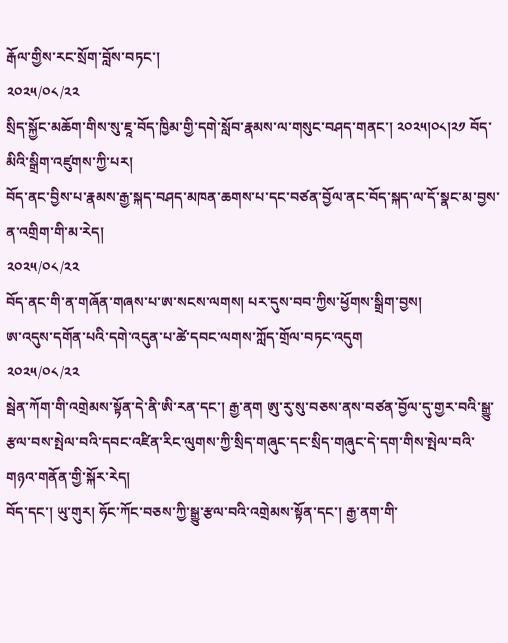རྒོལ་གྱིས་རང་སྲོག་བློས་བཏང་།
༢༠༢༥/༠༨/༢༢
སྲིད་སྐྱོང་མཆོག་གིས་སུ་ཇཱ་བོད་ཁྱིམ་གྱི་དགེ་སློབ་རྣམས་ལ་གསུང་བཤད་གནང་། ༢༠༢༥།༠༨།༢༡ བོད་མིའི་སྒྲིག་འཛུགས་ཀྱི་པར།
བོད་ནང་བྱིས་པ་རྣམས་རྒྱ་སྐད་བཤད་མཁན་ཆགས་པ་དང་བཙན་བྱོལ་ནང་བོད་སྐད་ལ་དོ་སྣང་མ་བྱས་ན་འགྲིག་གི་མ་རེད།
༢༠༢༥/༠༨/༢༢
བོད་ནང་གི་ན་གཞོན་གཞས་པ་ཨ་སངས་ལགས། པར་དུས་བབ་ཀྱིས་ཕྱོགས་སྒྲིག་བྱས།
ཨ་འདུས་དགོན་པའི་དགེ་འདུན་པ་ཚེ་དབང་ལགས་ཀློད་གྲོལ་བཏང་འདུག
༢༠༢༥/༠༨/༢༢
སྦེན་ཀོག་གི་འགྲེམས་སྟོན་དེ་ནི་ཨི་རན་དང་། རྒྱ་ནག ཨུ་རུ་སུ་བཅས་ནས་བཙན་བྱོལ་དུ་གྱར་བའི་སྒྱུ་རྩལ་བས་སྤེལ་བའི་དབང་འཛིན་རིང་ལུགས་ཀྱི་སྲིད་གཞུང་དང་སྲིད་གཞུང་དེ་དག་གིས་སྤེལ་བའི་གཉའ་གནོན་གྱི་སྐོར་རེད།
བོད་དང་། ཡུ་གུར། ཧོང་ཀོང་བཅས་ཀྱི་སྒྱུ་རྩལ་བའི་འགྲེམས་སྟོན་དང་། རྒྱ་ནག་གི་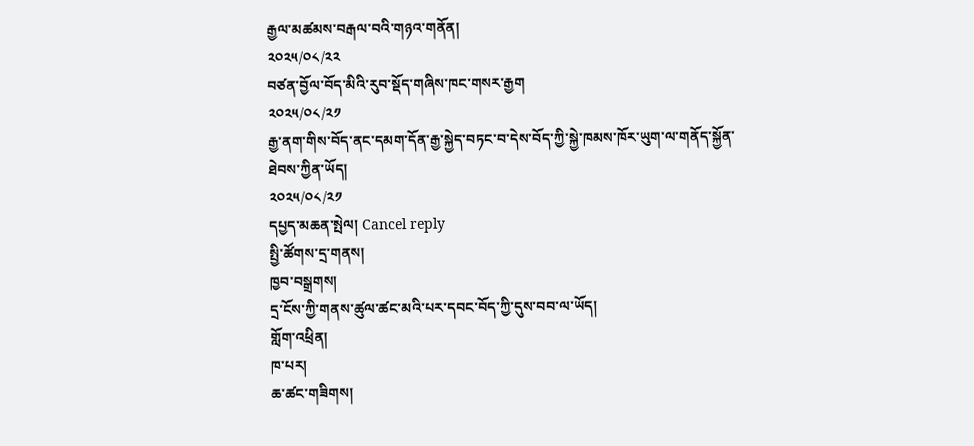རྒྱལ་མཚམས་བརྒལ་བའི་གཉའ་གནོན།
༢༠༢༥/༠༨/༢༢
བཙན་བྱོལ་བོད་མིའི་རུབ་སྡོད་གཞིས་ཁང་གསར་རྒྱག
༢༠༢༥/༠༨/༢༡
རྒྱ་ནག་གིས་བོད་ནང་དམག་དོན་རྒྱ་སྐྱེད་བཏང་བ་དེས་བོད་ཀྱི་སྐྱེ་ཁམས་ཁོར་ཡུག་ལ་གནོད་སྐྱོན་ཐེབས་ཀྱིན་ཡོད།
༢༠༢༥/༠༨/༢༡
དཔྱད་མཆན་སྤེལ། Cancel reply
སྤྱི་ཚོགས་དྲ་གནས།
ཁྱབ་བསྒྲགས།
དྲ་ངོས་ཀྱི་གནས་ཚུལ་ཚང་མའི་པར་དབང་བོད་ཀྱི་དུས་བབ་ལ་ཡོད།
གློག་འཕྲིན།
ཁ་པར།
ཆ་ཚང་གཟིགས།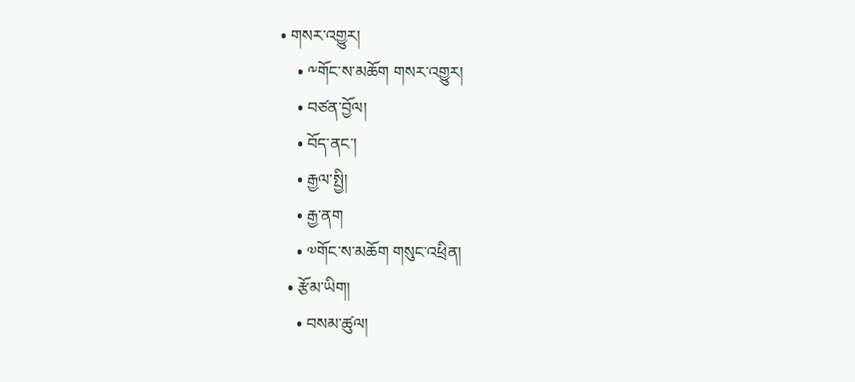• གསར་འགྱུར།
    • ༸གོང་ས་མཆོག གསར་འགྱུར།
    • བཙན་བྱོལ།
    • བོད་ནང་།
    • རྒྱལ་སྤྱི།
    • རྒྱ་ནག
    • ༧གོང་ས་མཆོག གསུང་འཕྲིན།
  • རྩོམ་ཡིག།
    • བསམ་ཚུལ།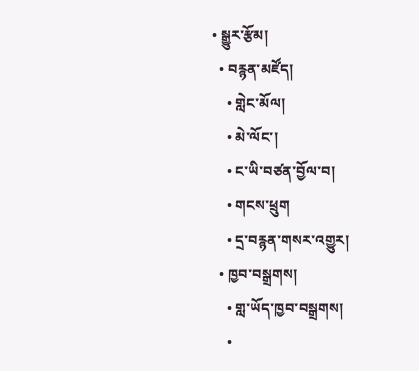• སྒྱུར་རྩོམ།
  • བརྙན་མཛོད།
    • གླེང་མོལ།
    • མེ་ལོང་།
    • ང་ཡི་བཙན་བྱོལ་བ།
    • གངས་ཕྲུག
    • དྲ་བརྙན་གསར་འགྱུར།
  • ཁྱབ་བསྒྲགས།
    • གླ་ཡོད་ཁྱབ་བསྒྲགས།
    •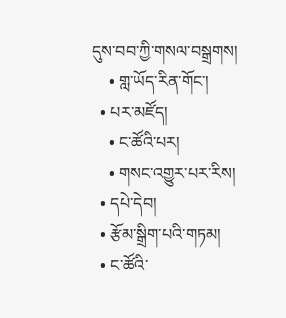དུས་བབ་ཀྱི་གསལ་བསྒྲགས།
    • གླ་ཡོད་རིན་གོང་།
  • པར་མཛོད།
    • ང་ཚོའི་པར།
    • གསང་འགྱུར་པར་རིས།
  • དཔེ་དེབ།
  • རྩོམ་སྒྲིག་པའི་གཏམ།
  • ང་ཚོའི་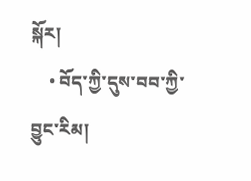སྐོར།
    • བོད་ཀྱི་དུས་བབ་ཀྱི་བྱུང་རིམ།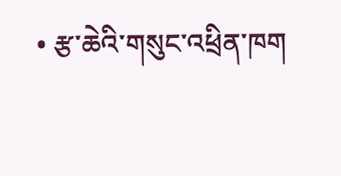• རྩ་ཆེའི་གསུང་འཕྲིན་ཁག